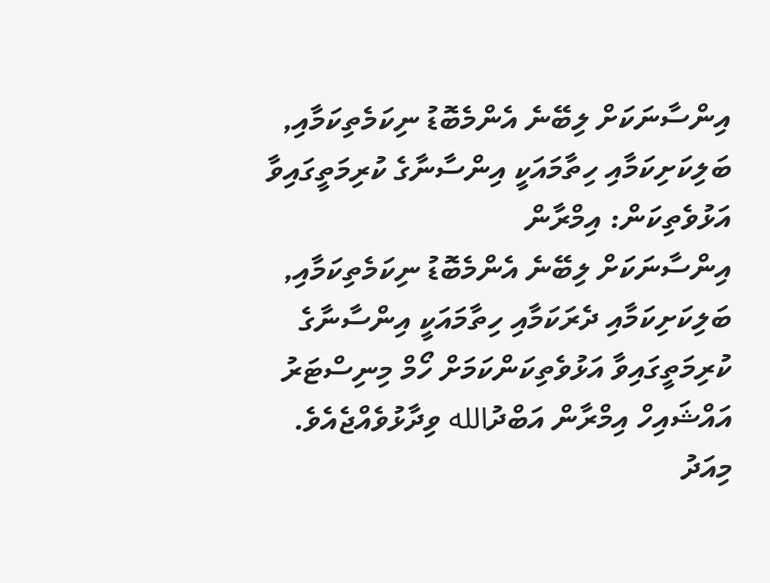އިންސާނަކަށް ލިބޭނެ އެންމެބޮޑު ނިކަމެތިކަމާއި, ބަލިކަށިކަމާއި ހިތާމައަކީ އިންސާނާގެ ކުރިމަތީގައިވާ އަޅުވެތިކަން: އިމްރާން
އިންސާނަކަށް ލިބޭނެ އެންމެބޮޑު ނިކަމެތިކަމާއި, ބަލިކަށިކަމާއި ދެރަކަމާއި ހިތާމައަކީ އިންސާނާގެ ކުރިމަތީގައިވާ އަޅުވެތިކަންކަމަށް ހޯމް މިނިސްޓަރު އައްޝައިހް އިމްރާން އަބްދުالله ވިދާޅުވެއްޖެއެވެ.
މިއަދު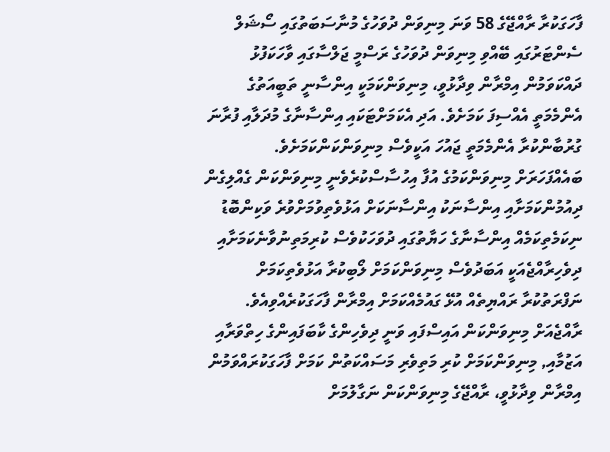ފާހަގަކުރާ ރާއްޖޭގެ 58 ވަނަ މިނިވަން ދުވަހުގެ މުނާސަބަތުގައި ސޯޝަލް ސެންޓަރުގައި ބޭއްވި މިނިވަން ދުވަހުގެ ރަސްމީ ޖަލްސާގައި ވާހަކަފުޅު ދައްކަވަމުން އިމްރާން ވިދާޅުވީ، މިނިވަންކަމަކީ އިންސާނީ ތަބީއަތުގެ އެންމެމަތީ އެއްސިފަ ކަމަށެވެ. އަދި އެކަމަށްޓަކައި އިންސާނާގެ މުދަލާއި ފުރާނަ ގުރުބާންކުރާ އެންމެމަތީ ޖައުހަ އަކީވެސް މިނިވަންކަންކަމަށެވެ.
ބައެއްފަހަރަށް މިނިވަންކަމުގެ އުފާ އިހުސާސްކުރެވެނީ މިނިވަންކަން ގެއްލިގެން ދިއުމުންކަމަށާއި އިންސާނަކު އިންސާނަކަށް އަޅުވެތިވުމަށްވުރެ ވަކިންބޮޑު ނިކަމެތިކަމެއް އިންސާނާގެ ހަޔާތުގައި ދުވަހަކުވެސް ކުރިމަތިނުވާނެކަމަށާއި ދިވެހިރާއްޖެއަކީ އަބަދުވެސް މިނިވަންކަމަށް ލޯބިކުރާ އަޅުވެތިކަމަށް ނަފްރަތުކުރާ ރައްޔިތެއް އުޅޭ ގައުމެއްކަމަށް އިމްރާން ފާހަގަކުރެއްވިއެވެ.
ރާއްޖެއަށް މިނިވަންކަން އައިސްފައި ވަނީ ދިވެހިންގެ ކާބަފައިންގެ ހިތްވަރާއި އަޒުމާއި, މިނިވަންކަމަށް ކުރި މަތިވެރި މަސައްކަތުން ކަމަށް ފާހަގަކުރައްވަމުން އިމްރާން ވިދާޅުވީ، ރާއްޖޭގެ މިނިވަންކަން ނަގާލުމަށް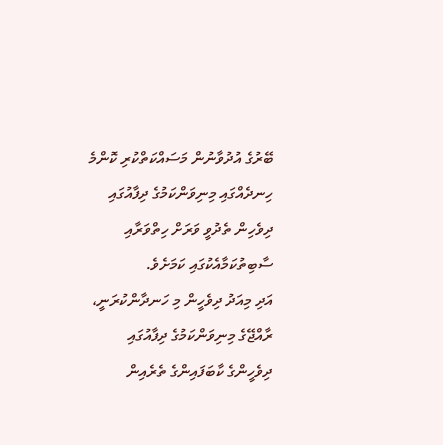ބޭރުގެ އުދުވާނުން މަސައްކަތްކުރި ކޮންމެ ހިނދެއްގައި މިނިވަންކަމުގެ ދިފާއުގައި ދިވެހިން ތެދުވީ ވަރަށް ހިތްވަރާއި ސާބިތުކަމާއެކުގައި ކަމަށެވެ.
އަދި މިއަދު ދިވެހީން މި ހަނދާންކުރަނީ، ރާއްޖޭގެ މިނިވަންކަމުގެ ދިފާއުގައި ދިވެހީންގެ ކާބަފައިންގެ ތެރެއިން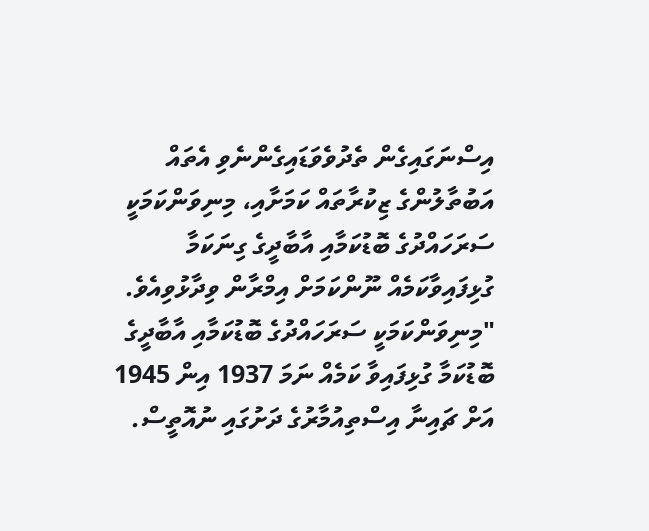އިސްނަގައިގެން ތެދުވެވަޑައިގެންނެވި އެތައް އަބުތާލުންގެ ޒިކުރާތައް ކަމަށާއި، މިނިވަންކަމަކީ ސަރަހައްދުގެ ބޮޑުކަމާއި އާބާދީގެ ގިނަކަމާ ގުޅިފައިވާކަމެއް ނޫންކަމަށް އިމްރާން ވިދާޅުވިއެވެ.
"މިނިވަންކަމަކީ ސަރަހައްދުގެ ބޮޑުކަމާއި އާބާދީގެ ބޮޑުކަމާ ގުޅިފައިވާ ކަމެއް ނަމަ 1937 އިން 1945 އަށް ޗައިނާ އިސްތިއުމާރުގެ ދަށުގައި ނުއޮތީސް.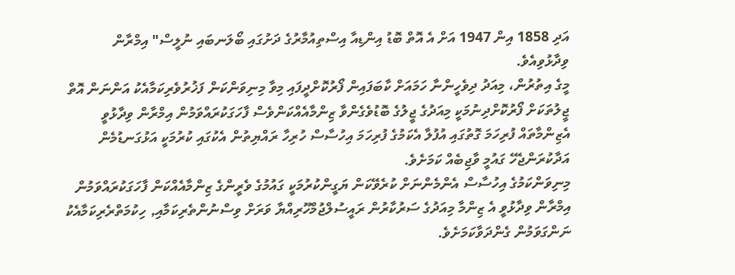އަދި 1858 އިން 1947 އަށް އެ އޮތް ބޮޑު އިންޑިއާ އިސްތިއުމާރުގެ ދަށުގައި ބޯލަނބައި ނުލީސް" އިމްރާން ވިދާޅުވިއެވެ.
މީގެ އިތުރުން، މިއަދު ދިވެހީންނާ ހަމައަށް ކާބަފައިން ފޯރުކޮށްދީފައި މިވާ މިނިވަންކަން ފަޚުރުވެރިކަމާއެކު އަންނަން އޮތް ޖީލުތަކަށް ފޯރުކޮށްދިނުމަކީ މިއަދުގެ ޖީލުގެ ބޮޑުވެގެންވާ ޒިންމާއެއްކަންވެސް ފާހަގަކުރައްވަމުން އިމްރާން ވިދާޅުވީ އެޒިންމާތައް ފުރިހަމަ ގޮތުގައި އުފުލާ އެކަމުގެ ފުރިހަމަ އިހުސާސް ހުރިހާ ރައްޔިތުން އެކުގައި ކުރުމަކީ އަޅުގަނޑުމެން އަދާކުރަންޖެހޭ ގައުމީ ވާޖިބެއް ކަމަށެވެ.
މިނިވަންކަމުގެ އިހުސާސް އެންމެންނަށް ކުރެވޭކަން ޔަގީންކުރުމަކީ ގައުމުގެ ވެރީންގެ ޒިންމާއެއްކަން ފާހަގަކުރައްވަމުން އިމްރާން ވިދާޅުވީ އެ ޒިންމާ މިއަދުގެ ސަރުކާރުން ރައީސުލްޖުމްހޫރިއްޔާ ވަރަށް ވިސްނުންތެރިކަމާއި, ހިކުމަތްރެރިކަމާއެކު ނަންގަވަމުން ގެންދަވާކަމަށެވެ.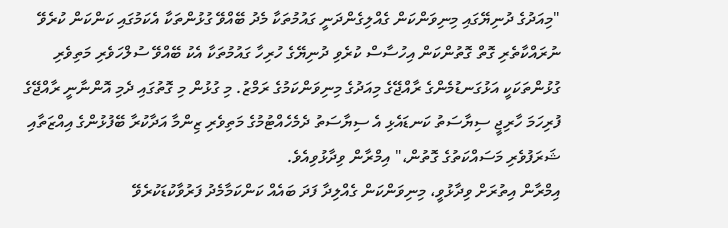"މިއަދުގެ ދުނިޔޭގައި މިނިވަންކަން ގެއްލިގެންދަނީ ގައުމުތަކާ މެދު ބޭއްވޭ ގުޅުންތަކާ އެކަމުގައި ކަންކަން ކުރެވޭ ނުރައްކާތެރި ގޮތް ގޮތުންކަން އިހުސާސް ކުރެވި ދުނިޔޭގެ ހުރިހާ ގައުމުތަކާ އެކު ބޭއްވޭ ސުލްހަވެރި މަތިވެރި ގުޅުންތަކަކީ އަޅުގަނޑުމެންގެ ރާއްޖޭގެ މިއަދުގެ މިނިވަންކަމުގެ ރަމްޒު. މި ގުޅުން މި ގޮތުގައި ދެމި އޮންނާނީ ރާއްޖޭގެ ފުރިހަމަ ހާރިޖީ ސިޔާސަތު ކަނޑައެޅި އެ ސިޔާސަތު ދެމެހެއްޓުމުގެ މަތިވެރި ޒިންމާ އަދާކުރާ ބޭފުޅުންގެ އިއްޒަތާއި ޝަރަފުވެރި މަސައްކަތުގެ ގޮތުން،" އިމްރާން ވިދާޅުވިއެވެ.
އިމްރާން އިތުރަށް ވިދާޅުވީ، މިނިވަންކަން ގެއްލިދާ ފަދަ ބައެއް ކަންކަމާމެދު ފަރުވާކުޑަކުރެވޭ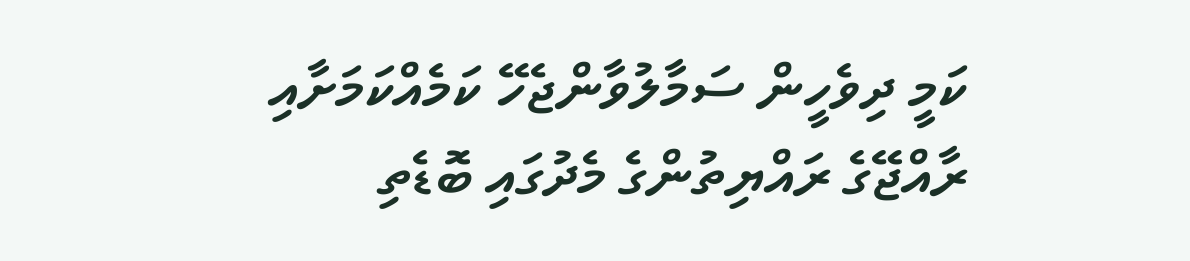ކަމީ ދިވެހީން ސަމާލުވާންޖެހޭ ކަމެއްކަމަށާއި ރާއްޖޭގެ ރައްޔިތުންގެ މެދުގައި ބޮޑެތި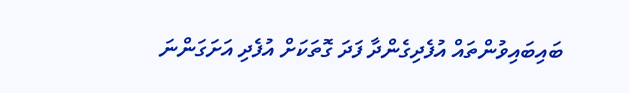ބައިބައިވުންތައް އުފެދިގެންދާ ފަދަ ގޮތަކަށް އުފެދި އަށަގަންނަ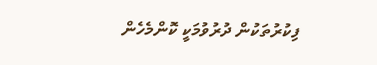ފިކުރުތަކުން ދުރުވުމަކީ ކޮންމެހެން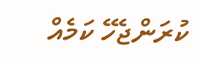ކުރަންޖެހޭ ކަމެއް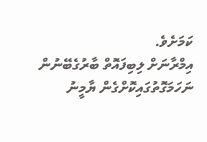ކަމަށެވެ.
އިމްރާނަށް ލިބިފައޮތް ބާރުގެބޭނުން ނަހަމަގޮތުގައިކޮށްގެން ޔާމީނު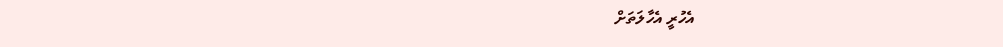އެހުރީ އެހާލަތަށް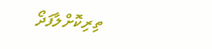ތިރިކޮށްލާފަދޯ